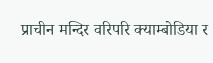प्राचीन मन्दिर वरिपरि क्याम्बोडिया र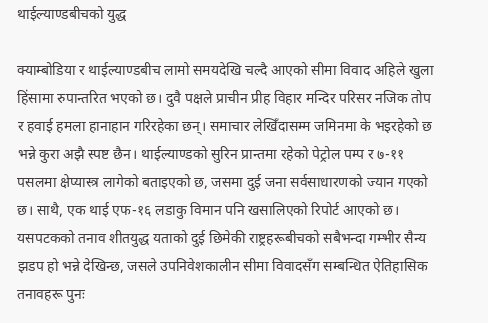थाईल्याण्डबीचको युद्ध

क्याम्बोडिया र थाईल्याण्डबीच लामो समयदेखि चल्दै आएको सीमा विवाद अहिले खुला हिंसामा रुपान्तरित भएको छ। दुवै पक्षले प्राचीन प्रीह विहार मन्दिर परिसर नजिक तोप र हवाई हमला हानाहान गरिरहेका छन्। समाचार लेखिँदासम्म जमिनमा के भइरहेको छ भन्ने कुरा अझै स्पष्ट छैन। थाईल्याण्डको सुरिन प्रान्तमा रहेको पेट्रोल पम्प र ७-११ पसलमा क्षेप्यास्त्र लागेको बताइएको छ, जसमा दुई जना सर्वसाधारणको ज्यान गएको छ। साथै, एक थाई एफ-१६ लडाकु विमान पनि खसालिएको रिपोर्ट आएको छ। यसपटकको तनाव शीतयुद्ध यताको दुई छिमेकी राष्ट्रहरूबीचको सबैभन्दा गम्भीर सैन्य झडप हो भन्ने देखिन्छ, जसले उपनिवेशकालीन सीमा विवादसँग सम्बन्धित ऐतिहासिक तनावहरू पुनः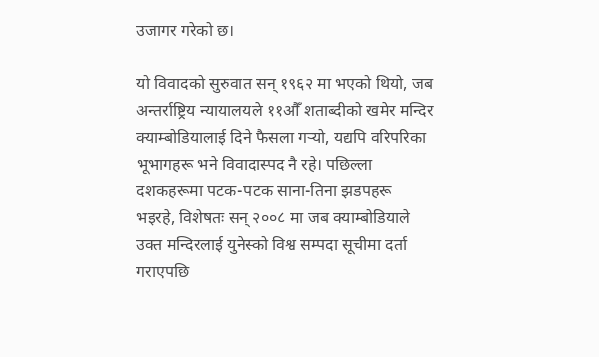उजागर गरेको छ।

यो विवादको सुरुवात सन् १९६२ मा भएको थियो, जब अन्तर्राष्ट्रिय न्यायालयले ११औँ शताब्दीको खमेर मन्दिर क्याम्बोडियालाई दिने फैसला गर्‍यो, यद्यपि वरिपरिका भूभागहरू भने विवादास्पद नै रहे। पछिल्ला दशकहरूमा पटक-पटक साना-तिना झडपहरू भइरहे, विशेषतः सन् २००८ मा जब क्याम्बोडियाले उक्त मन्दिरलाई युनेस्को विश्व सम्पदा सूचीमा दर्ता गराएपछि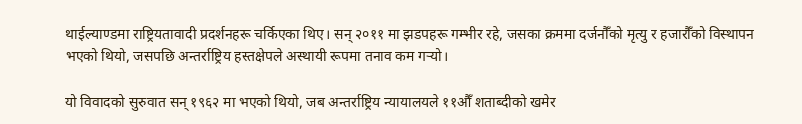थाईल्याण्डमा राष्ट्रियतावादी प्रदर्शनहरू चर्किएका थिए। सन् २०११ मा झडपहरू गम्भीर रहे, जसका क्रममा दर्जनौँको मृत्यु र हजारौँको विस्थापन भएको थियो, जसपछि अन्तर्राष्ट्रिय हस्तक्षेपले अस्थायी रूपमा तनाव कम गर्‍यो।

यो विवादको सुरुवात सन् १९६२ मा भएको थियो, जब अन्तर्राष्ट्रिय न्यायालयले ११औँ शताब्दीको खमेर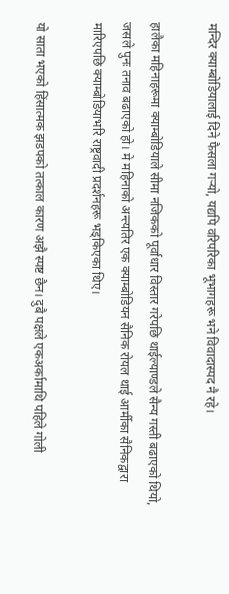मन्दिर क्याम्बोडियालाई दिने फैसला गर्‍यो, यद्यपि वरिपरिका भूभागहरू भने विवादास्पद नै रहे।

हालैका महिनाहरूमा क्याम्बोडियाले सीमा नजिकको पूर्वाधार विस्तार गरेपछि थाईल्याण्डले सैन्य गस्ती बढाएको थियो, जसले पुनः तनाव बढाएको हो। मे महिनाको अन्त्यतिर एक क्याम्बोडियन सैनिक रोयल थाई आर्मीका सैनिकद्वारा मारिएपछि क्याम्बोडियाभरि राष्ट्रवादी प्रदर्शनहरू भड्किएका थिए।

यो साता भएको हिंसात्मक झडपको तत्काल कारण अझै स्पष्ट छैन। दुबै पक्षले एकअर्कामाथि पहिले गोली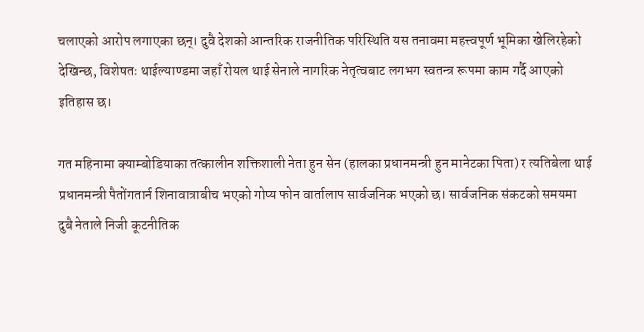चलाएको आरोप लगाएका छन्। दुवै देशको आन्तरिक राजनीतिक परिस्थिति यस तनावमा महत्त्वपूर्ण भूमिका खेलिरहेको देखिन्छ, विशेषतः थाईल्याण्डमा जहाँ रोयल थाई सेनाले नागरिक नेतृत्वबाट लगभग स्वतन्त्र रूपमा काम गर्दै आएको इतिहास छ।

गत महिनामा क्याम्बोडियाका तत्कालीन शक्तिशाली नेता हुन सेन (हालका प्रधानमन्त्री हुन मानेटका पिता) र त्यतिबेला थाई प्रधानमन्त्री पैतोंगतार्न शिनावात्राबीच भएको गोप्य फोन वार्तालाप सार्वजनिक भएको छ। सार्वजनिक संकटको समयमा दुबै नेताले निजी कूटनीतिक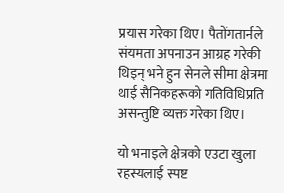प्रयास गरेका थिए। पैतोंगतार्नले संयमता अपनाउन आग्रह गरेकी थिइन् भने हुन सेनले सीमा क्षेत्रमा थाई सैनिकहरूको गतिविधिप्रति असन्तुष्टि व्यक्त गरेका थिए।

यो भनाइले क्षेत्रको एउटा खुला रहस्यलाई स्पष्ट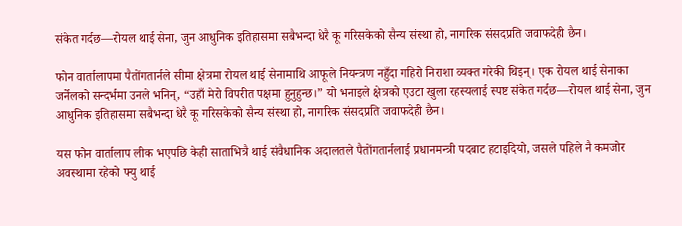संकेत गर्दछ—रोयल थाई सेना, जुन आधुनिक इतिहासमा सबैभन्दा धेरै कू गरिसकेको सैन्य संस्था हो, नागरिक संसदप्रति जवाफदेही छैन।

फोन वार्तालापमा पैतोंगतार्नले सीमा क्षेत्रमा रोयल थाई सेनामाथि आफूले नियन्त्रण नहुँदा गहिरो निराशा व्यक्त गरेकी थिइन्। एक रोयल थाई सेनाका जर्नेलको सन्दर्भमा उनले भनिन्, “उहाँ मेरो विपरीत पक्षमा हुनुहुन्छ।” यो भनाइले क्षेत्रको एउटा खुला रहस्यलाई स्पष्ट संकेत गर्दछ—रोयल थाई सेना, जुन आधुनिक इतिहासमा सबैभन्दा धेरै कू गरिसकेको सैन्य संस्था हो, नागरिक संसदप्रति जवाफदेही छैन।

यस फोन वार्तालाप लीक भएपछि केही साताभित्रै थाई संवैधानिक अदालतले पैतोंगतार्नलाई प्रधानमन्त्री पदबाट हटाइदियो, जसले पहिले नै कमजोर अवस्थामा रहेको फ्यु थाई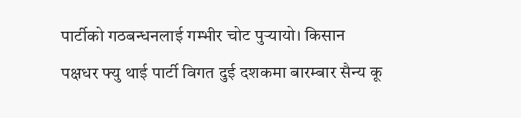पार्टीको गठबन्धनलाई गम्भीर चोट पुर्‍यायो। किसान पक्षधर फ्यु थाई पार्टी विगत दुई दशकमा बारम्बार सैन्य कू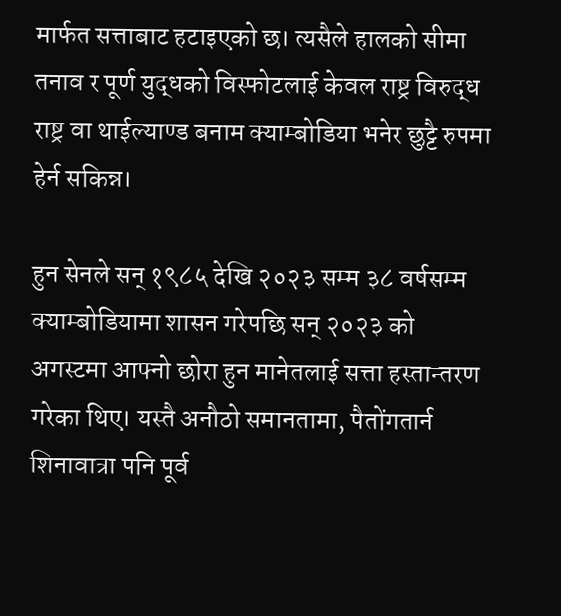मार्फत सत्ताबाट हटाइएको छ। त्यसैले हालको सीमा तनाव र पूर्ण युद्धको विस्फोटलाई केवल राष्ट्र विरुद्ध राष्ट्र वा थाईल्याण्ड बनाम क्याम्बोडिया भनेर छुट्टै रुपमा हेर्न सकिन्न।

हुन सेनले सन् १९८५ देखि २०२३ सम्म ३८ वर्षसम्म क्याम्बोडियामा शासन गरेपछि सन् २०२३ को अगस्टमा आफ्नो छोरा हुन मानेतलाई सत्ता हस्तान्तरण गरेका थिए। यस्तै अनौठो समानतामा, पैतोंगतार्न शिनावात्रा पनि पूर्व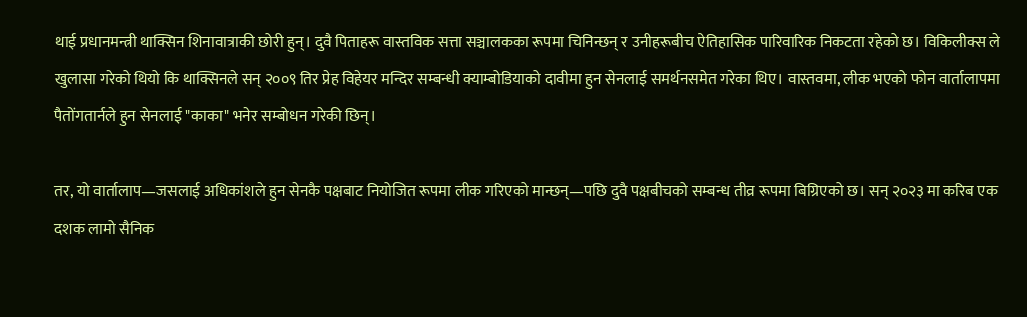थाई प्रधानमन्त्री थाक्सिन शिनावात्राकी छोरी हुन्। दुवै पिताहरू वास्तविक सत्ता सञ्चालकका रूपमा चिनिन्छन् र उनीहरूबीच ऐतिहासिक पारिवारिक निकटता रहेको छ। विकिलीक्स ले खुलासा गरेको थियो कि थाक्सिनले सन् २००९ तिर प्रेह विहेयर मन्दिर सम्बन्धी क्याम्बोडियाको दावीमा हुन सेनलाई समर्थनसमेत गरेका थिए। वास्तवमा, लीक भएको फोन वार्तालापमा पैतोंगतार्नले हुन सेनलाई "काका" भनेर सम्बोधन गरेकी छिन्।

तर, यो वार्तालाप—जसलाई अधिकांशले हुन सेनकै पक्षबाट नियोजित रूपमा लीक गरिएको मान्छन्—पछि दुवै पक्षबीचको सम्बन्ध तीव्र रूपमा बिग्रिएको छ। सन् २०२३ मा करिब एक दशक लामो सैनिक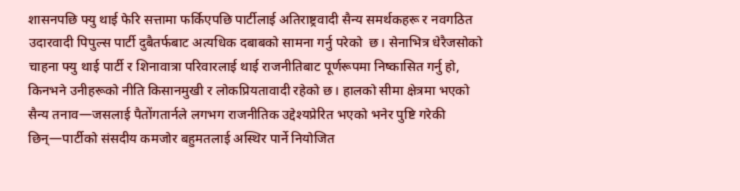शासनपछि फ्यु थाई फेरि सत्तामा फर्किएपछि पार्टीलाई अतिराष्ट्रवादी सैन्य समर्थकहरू र नवगठित उदारवादी पिपुल्स पार्टी दुबैतर्फबाट अत्यधिक दबाबको सामना गर्नु परेको  छ। सेनाभित्र धेरैजसोको चाहना फ्यु थाई पार्टी र शिनावात्रा परिवारलाई थाई राजनीतिबाट पूर्णरूपमा निष्कासित गर्नु हो, किनभने उनीहरूको नीति किसानमुखी र लोकप्रियतावादी रहेको छ। हालको सीमा क्षेत्रमा भएको सैन्य तनाव—जसलाई पैतोंगतार्नले लगभग राजनीतिक उद्देश्यप्रेरित भएको भनेर पुष्टि गरेकी छिन्—पार्टीको संसदीय कमजोर बहुमतलाई अस्थिर पार्ने नियोजित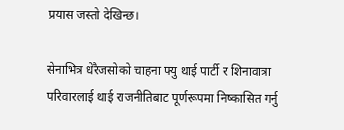प्रयास जस्तो देखिन्छ।

सेनाभित्र धेरैजसोको चाहना फ्यु थाई पार्टी र शिनावात्रा परिवारलाई थाई राजनीतिबाट पूर्णरूपमा निष्कासित गर्नु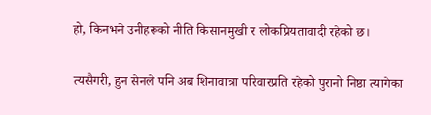हो, किनभने उनीहरूको नीति किसानमुखी र लोकप्रियतावादी रहेको छ।

त्यसैगरी, हुन सेनले पनि अब शिनावात्रा परिवारप्रति रहेको पुरानो निष्ठा त्यागेका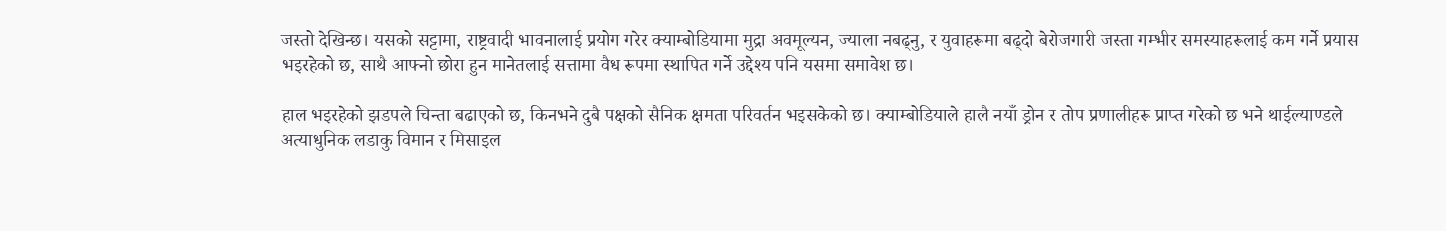जस्तो देखिन्छ। यसको सट्टामा, राष्ट्रवादी भावनालाई प्रयोग गरेर क्याम्बोडियामा मुद्रा अवमूल्यन, ज्याला नबढ्नु, र युवाहरूमा बढ्दो बेरोजगारी जस्ता गम्भीर समस्याहरूलाई कम गर्ने प्रयास भइरहेको छ, साथै आफ्नो छोरा हुन मानेतलाई सत्तामा वैध रूपमा स्थापित गर्ने उद्देश्य पनि यसमा समावेश छ।

हाल भइरहेको झडपले चिन्ता बढाएको छ, किनभने दुबै पक्षको सैनिक क्षमता परिवर्तन भइसकेको छ। क्याम्बोडियाले हालै नयाँ ड्रोन र तोप प्रणालीहरू प्राप्त गरेको छ भने थाईल्याण्डले अत्याधुनिक लडाकु विमान र मिसाइल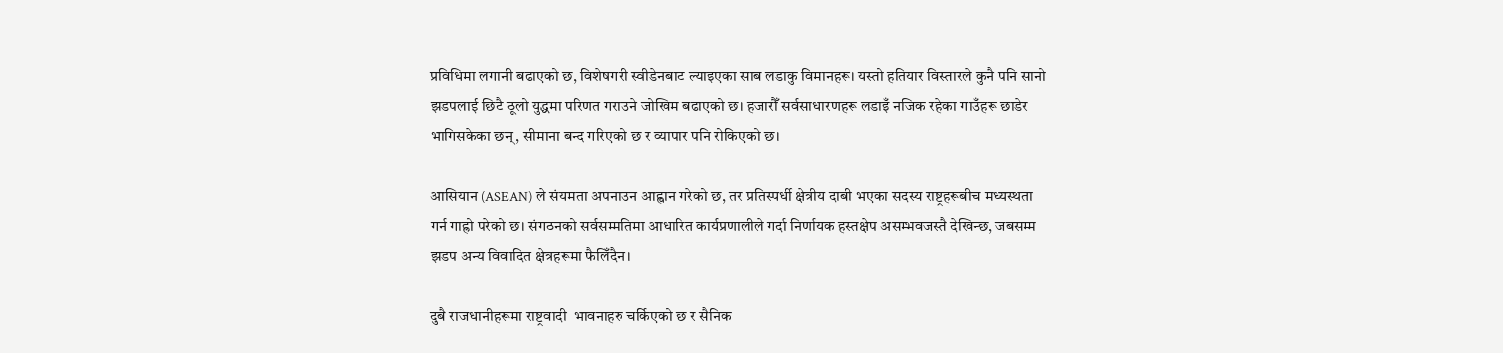प्रविधिमा लगानी बढाएको छ, विशेषगरी स्वीडेनबाट ल्याइएका साब लडाकु विमानहरू। यस्तो हतियार विस्तारले कुनै पनि सानो झडपलाई छिटै ठूलो युद्धमा परिणत गराउने जोखिम बढाएको छ। हजारौँ सर्वसाधारणहरू लडाइँ नजिक रहेका गाउँहरू छाडेर भागिसकेका छन्, सीमाना बन्द गरिएको छ र व्यापार पनि रोकिएको छ।

आसियान (ASEAN) ले संयमता अपनाउन आह्वान गरेको छ, तर प्रतिस्पर्धी क्षेत्रीय दाबी भएका सदस्य राष्ट्रहरूबीच मध्यस्थता गर्न गाह्रो परेको छ। संगठनको सर्वसम्मतिमा आधारित कार्यप्रणालीले गर्दा निर्णायक हस्तक्षेप असम्भवजस्तै देखिन्छ, जबसम्म झडप अन्य विवादित क्षेत्रहरूमा फैलिँदैन।

दुबै राजधानीहरूमा राष्ट्रवादी  भावनाहरु चर्किएको छ र सैनिक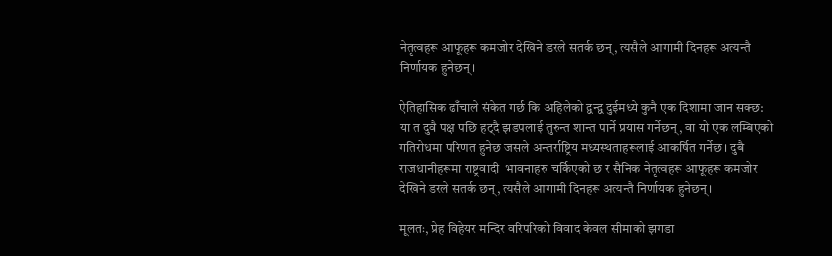नेतृत्वहरू आफूहरू कमजोर देखिने डरले सतर्क छन्, त्यसैले आगामी दिनहरू अत्यन्तै निर्णायक हुनेछन्।

ऐतिहासिक ढाँचाले संकेत गर्छ कि अहिलेको द्वन्द्व दुईमध्ये कुनै एक दिशामा जान सक्छ: या त दुवै पक्ष पछि हट्दै झडपलाई तुरुन्त शान्त पार्ने प्रयास गर्नेछन्, वा यो एक लम्बिएको गतिरोधमा परिणत हुनेछ जसले अन्तर्राष्ट्रिय मध्यस्थताहरूलाई आकर्षित गर्नेछ। दुबै राजधानीहरूमा राष्ट्रवादी  भावनाहरु चर्किएको छ र सैनिक नेतृत्वहरू आफूहरू कमजोर देखिने डरले सतर्क छन्, त्यसैले आगामी दिनहरू अत्यन्तै निर्णायक हुनेछन्।

मूलतः, प्रेह विहेयर मन्दिर वरिपरिको विवाद केवल सीमाको झगडा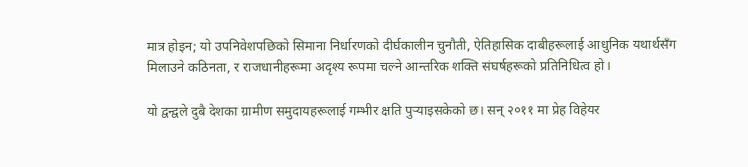मात्र होइन; यो उपनिवेशपछिको सिमाना निर्धारणको दीर्घकालीन चुनौती, ऐतिहासिक दाबीहरूलाई आधुनिक यथार्थसँग मिलाउने कठिनता, र राजधानीहरूमा अदृश्य रूपमा चल्ने आन्तरिक शक्ति संघर्षहरूको प्रतिनिधित्व हो।

यो द्वन्द्वले दुबै देशका ग्रामीण समुदायहरूलाई गम्भीर क्षति पुर्‍याइसकेको छ। सन् २०११ मा प्रेह विहेयर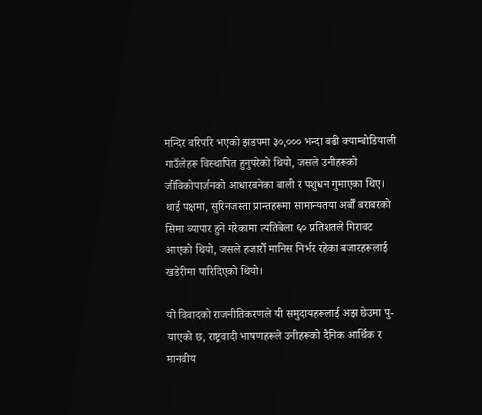मन्दिर वरिपरि भएको झडपमा ३०,००० भन्दा बढी क्याम्बोडियाली गाउँलेहरू विस्थापित हुनुपरेको थियो, जसले उनीहरूको जीविकोपार्जनको आधारबनेका बाली र पशुधन गुमाएका थिए। थाई पक्षमा, सुरिनजस्ता प्रान्तहरूमा सामान्यतया अर्बौँ बराबरको सिमा व्यापार हुने गरेकामा त्यतिबेला ६० प्रतिशतले गिरावट आएको थियो, जसले हजारौँ मानिस निर्भर रहेका बजारहरूलाई खडेरीमा पारिदिएको थियो।

यो विवादको राजनीतिकरणले यी समुदायहरूलाई अझ छेउमा पु-याएको छ, राष्ट्रवादी भाषणहरूले उनीहरूको दैनिक आर्थिक र मानवीय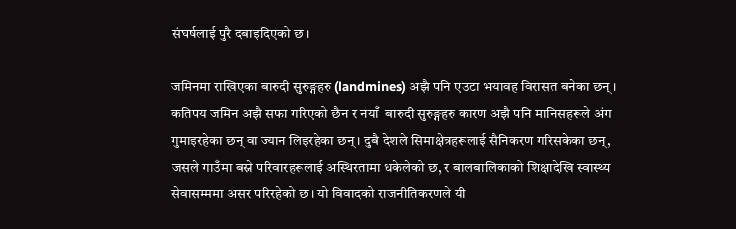संघर्षलाई पुरै दबाइदिएको छ।

जमिनमा राखिएका बारुदी सुरुङ्गहरु (landmines) अझै पनि एउटा भयावह विरासत बनेका छन् । कतिपय जमिन अझै सफा गरिएको छैन र नयाँ  बारुदी सुरुङ्गहरु कारण अझै पनि मानिसहरूले अंग गुमाइरहेका छन् वा ज्यान लिइरहेका छन्। दुबै देशले सिमाक्षेत्रहरूलाई सैनिकरण गरिसकेका छन्, जसले गाउँमा बस्ने परिवारहरूलाई अस्थिरतामा धकेलेको छ, र बालबालिकाको शिक्षादेखि स्वास्थ्य सेवासम्ममा असर परिरहेको छ। यो विवादको राजनीतिकरणले यी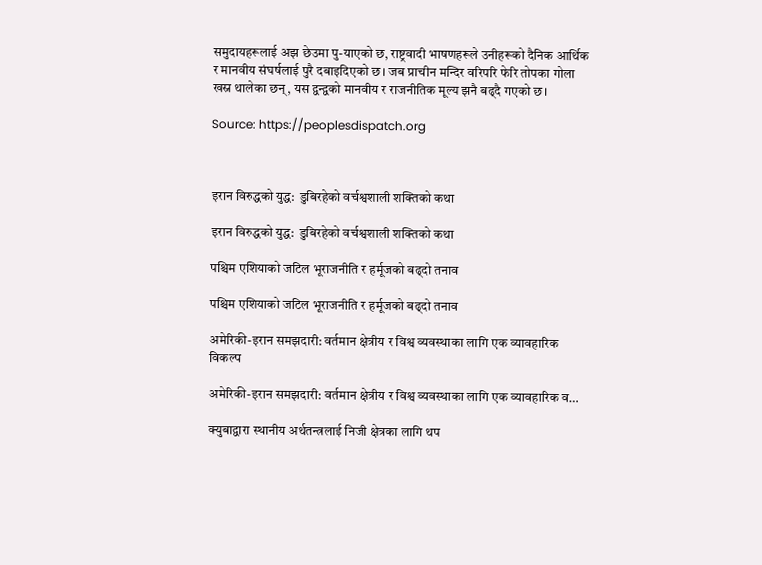समुदायहरूलाई अझ छेउमा पु-याएको छ, राष्ट्रवादी भाषणहरूले उनीहरूको दैनिक आर्थिक र मानवीय संघर्षलाई पुरै दबाइदिएको छ। जब प्राचीन मन्दिर वरिपरि फेरि तोपका गोला खस्न थालेका छन्, यस द्वन्द्वको मानवीय र राजनीतिक मूल्य झनै बढ्दै गएको छ।

Source: https://peoplesdispatch.org



इरान विरुद्धको युद्ध:  डुबिरहेको वर्चश्वशाली शक्तिको कथा

इरान विरुद्धको युद्ध:  डुबिरहेको वर्चश्वशाली शक्तिको कथा

पश्चिम एशियाको जटिल भूराजनीति र हर्मूजको बढ्दो तनाव

पश्चिम एशियाको जटिल भूराजनीति र हर्मूजको बढ्दो तनाव

अमेरिकी-इरान समझदारी: वर्तमान क्षेत्रीय र विश्व व्यवस्थाका लागि एक व्यावहारिक विकल्प

अमेरिकी-इरान समझदारी: वर्तमान क्षेत्रीय र विश्व व्यवस्थाका लागि एक व्यावहारिक व…

क्युबाद्वारा स्थानीय अर्थतन्त्रलाई निजी क्षेत्रका लागि थप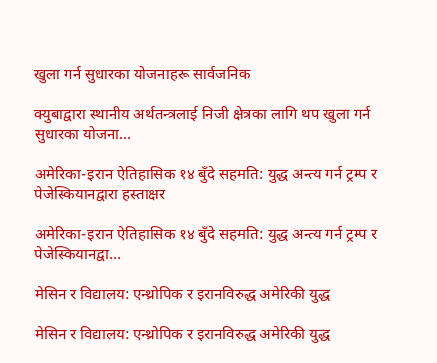खुला गर्न सुधारका योजनाहरू सार्वजनिक

क्युबाद्वारा स्थानीय अर्थतन्त्रलाई निजी क्षेत्रका लागि थप खुला गर्न सुधारका योजना…

अमेरिका-इरान ऐतिहासिक १४ बुँदे सहमति: युद्ध अन्त्य गर्न ट्रम्प र पेजेस्कियानद्वारा हस्ताक्षर

अमेरिका-इरान ऐतिहासिक १४ बुँदे सहमति: युद्ध अन्त्य गर्न ट्रम्प र पेजेस्कियानद्वा…

मेसिन र विद्यालय: एन्थ्रोपिक र इरानविरुद्ध अमेरिकी युद्ध

मेसिन र विद्यालय: एन्थ्रोपिक र इरानविरुद्ध अमेरिकी युद्ध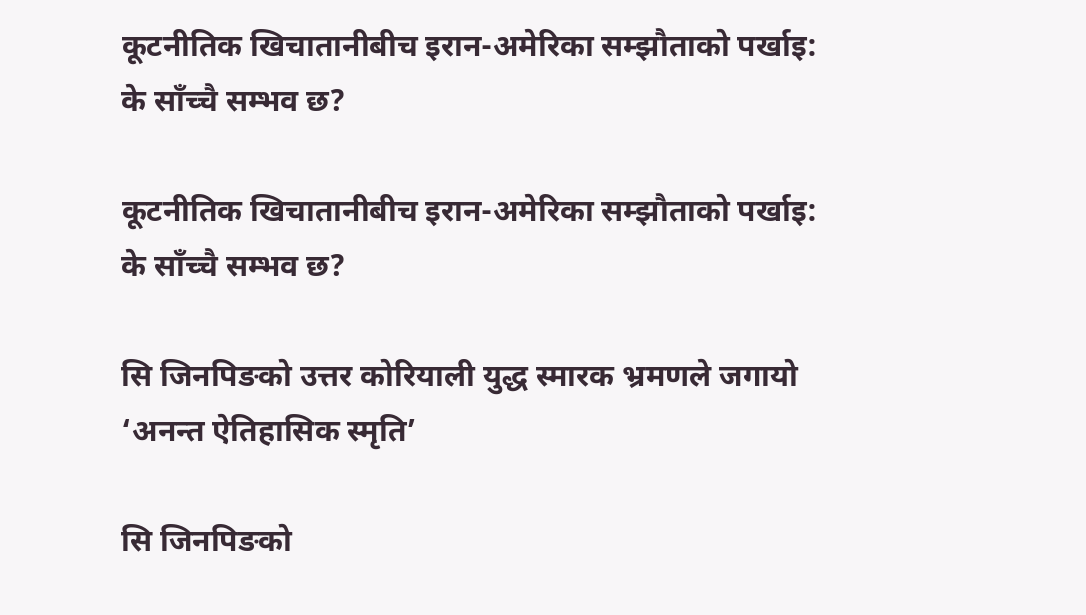कूटनीतिक खिचातानीबीच इरान-अमेरिका सम्झौताको पर्खाइ: के साँच्चै सम्भव छ?

कूटनीतिक खिचातानीबीच इरान-अमेरिका सम्झौताको पर्खाइ: के साँच्चै सम्भव छ?

सि जिनपिङको उत्तर कोरियाली युद्ध स्मारक भ्रमणले जगायो ‘अनन्त ऐतिहासिक स्मृति’

सि जिनपिङको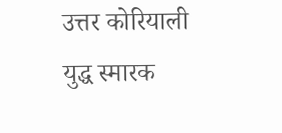उत्तर कोरियाली युद्ध स्मारक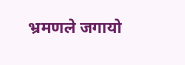भ्रमणले जगायो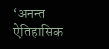‘अनन्त ऐतिहासिक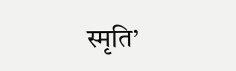स्मृति’